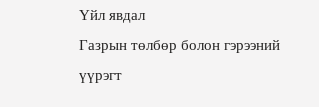Үйл явдал
Газрын төлбөр болон гэрээний үүрэгт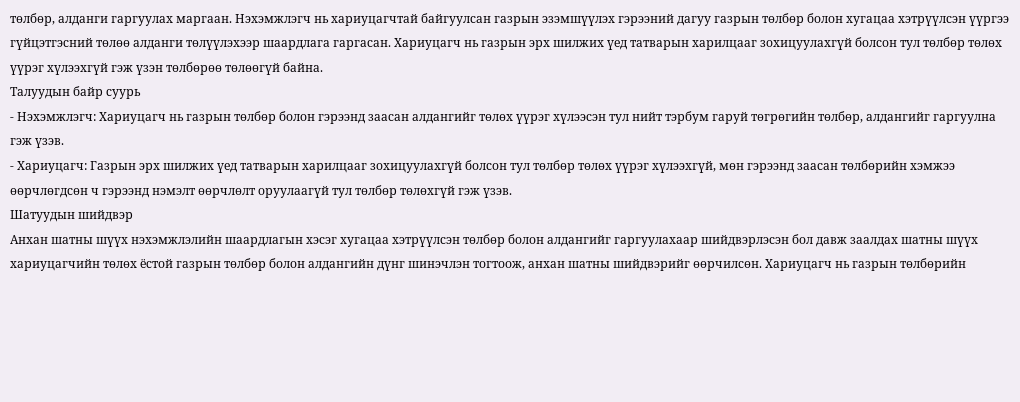төлбөр, алданги гаргуулах маргаан. Нэхэмжлэгч нь хариуцагчтай байгуулсан газрын эзэмшүүлэх гэрээний дагуу газрын төлбөр болон хугацаа хэтрүүлсэн үүргээ гүйцэтгэсний төлөө алданги төлүүлэхээр шаардлага гаргасан. Хариуцагч нь газрын эрх шилжих үед татварын харилцааг зохицуулахгүй болсон тул төлбөр төлөх үүрэг хүлээхгүй гэж үзэн төлбөрөө төлөөгүй байна.
Талуудын байр суурь
- Нэхэмжлэгч: Хариуцагч нь газрын төлбөр болон гэрээнд заасан алдангийг төлөх үүрэг хүлээсэн тул нийт тэрбум гаруй төгрөгийн төлбөр, алдангийг гаргуулна гэж үзэв.
- Хариуцагч: Газрын эрх шилжих үед татварын харилцааг зохицуулахгүй болсон тул төлбөр төлөх үүрэг хүлээхгүй, мөн гэрээнд заасан төлбөрийн хэмжээ өөрчлөгдсөн ч гэрээнд нэмэлт өөрчлөлт оруулаагүй тул төлбөр төлөхгүй гэж үзэв.
Шатуудын шийдвэр
Анхан шатны шүүх нэхэмжлэлийн шаардлагын хэсэг хугацаа хэтрүүлсэн төлбөр болон алдангийг гаргуулахаар шийдвэрлэсэн бол давж заалдах шатны шүүх хариуцагчийн төлөх ёстой газрын төлбөр болон алдангийн дүнг шинэчлэн тогтоож, анхан шатны шийдвэрийг өөрчилсөн. Хариуцагч нь газрын төлбөрийн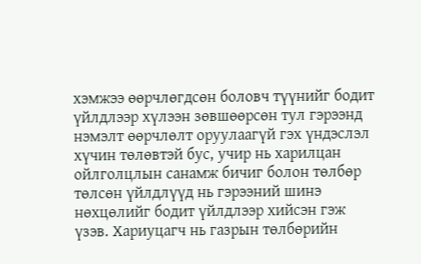хэмжээ өөрчлөгдсөн боловч түүнийг бодит үйлдлээр хүлээн зөвшөөрсөн тул гэрээнд нэмэлт өөрчлөлт оруулаагүй гэх үндэслэл хүчин төлөвтэй бус, учир нь харилцан ойлголцлын санамж бичиг болон төлбөр төлсөн үйлдлүүд нь гэрээний шинэ нөхцөлийг бодит үйлдлээр хийсэн гэж үзэв. Хариуцагч нь газрын төлбөрийн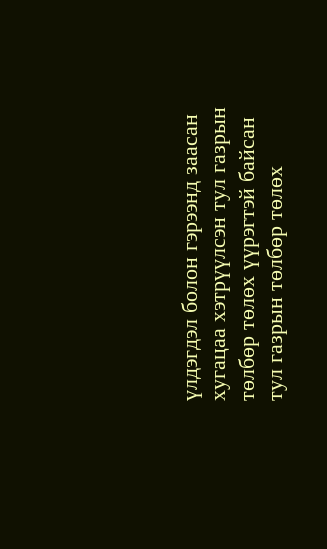үлдэгдэл болон гэрээнд заасан хугацаа хэтрүүлсэн тул газрын төлбөр төлөх үүрэгтэй байсан тул газрын төлбөр төлөх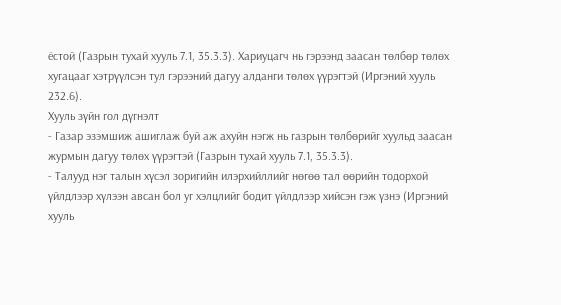ёстой (Газрын тухай хууль 7.1, 35.3.3). Хариуцагч нь гэрээнд заасан төлбөр төлөх хугацааг хэтрүүлсэн тул гэрээний дагуу алданги төлөх үүрэгтэй (Иргэний хууль 232.6).
Хууль зүйн гол дүгнэлт
- Газар эзэмшиж ашиглаж буй аж ахуйн нэгж нь газрын төлбөрийг хуульд заасан журмын дагуу төлөх үүрэгтэй (Газрын тухай хууль 7.1, 35.3.3).
- Талууд нэг талын хүсэл зоригийн илэрхийллийг нөгөө тал өөрийн тодорхой үйлдлээр хүлээн авсан бол уг хэлцлийг бодит үйлдлээр хийсэн гэж үзнэ (Иргэний хууль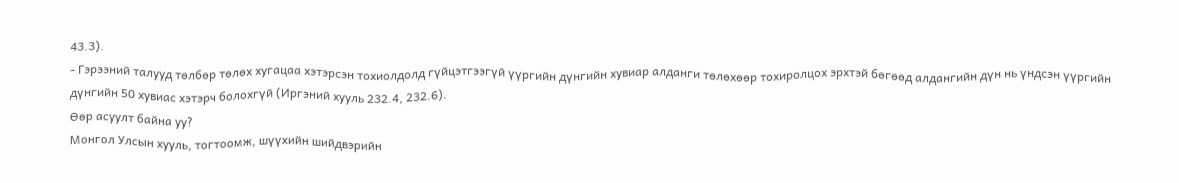43.3).
- Гэрээний талууд төлбөр төлөх хугацаа хэтэрсэн тохиолдолд гүйцэтгээгүй үүргийн дүнгийн хувиар алданги төлөхөөр тохиролцох эрхтэй бөгөөд алдангийн дүн нь үндсэн үүргийн дүнгийн 50 хувиас хэтэрч болохгүй (Иргэний хууль 232.4, 232.6).
Өөр асуулт байна уу?
Монгол Улсын хууль, тогтоомж, шүүхийн шийдвэрийн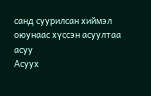санд суурилсан хиймэл оюунаас хүссэн асуултаа асуу
Асуух